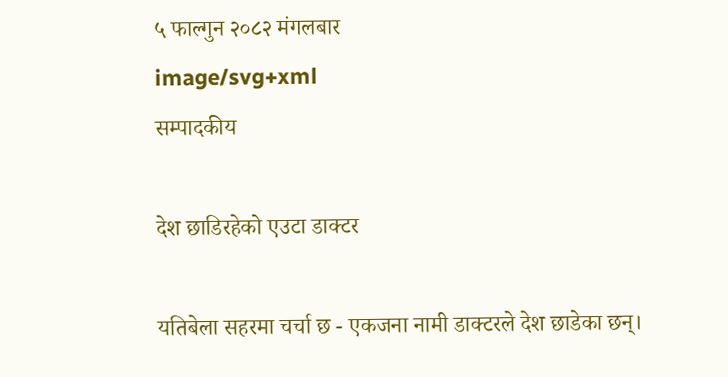५ फाल्गुन २०८२ मंगलबार
image/svg+xml
सम्पादकीय

देश छाडिरहेको एउटा डाक्टर

यतिबेला सहरमा चर्चा छ - एकजना नामी डाक्टरले देश छाडेका छन्।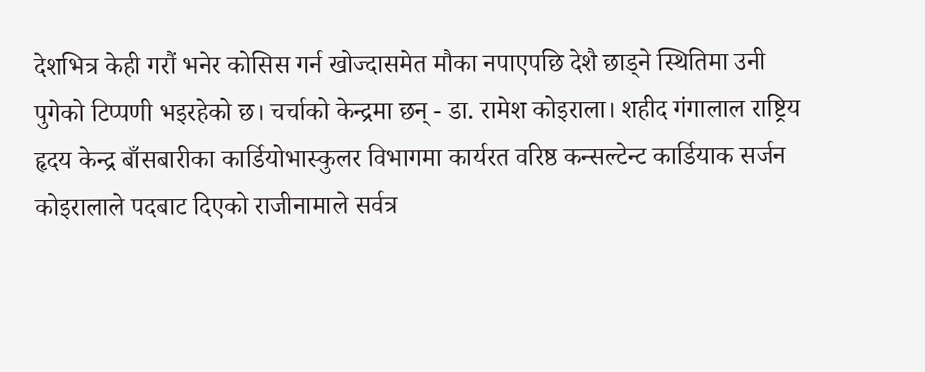देशभित्र केही गरौं भनेर कोसिस गर्न खोज्दासमेत मौका नपाएपछि देशै छाड्ने स्थितिमा उनी पुगेको टिप्पणी भइरहेको छ। चर्चाको केन्द्रमा छन् - डा. रामेश कोइराला। शहीद गंगालाल राष्ट्रिय हृदय केन्द्र बाँसबारीका कार्डियोभास्कुलर विभागमा कार्यरत वरिष्ठ कन्सल्टेन्ट कार्डियाक सर्जन कोइरालाले पदबाट दिएको राजीनामाले सर्वत्र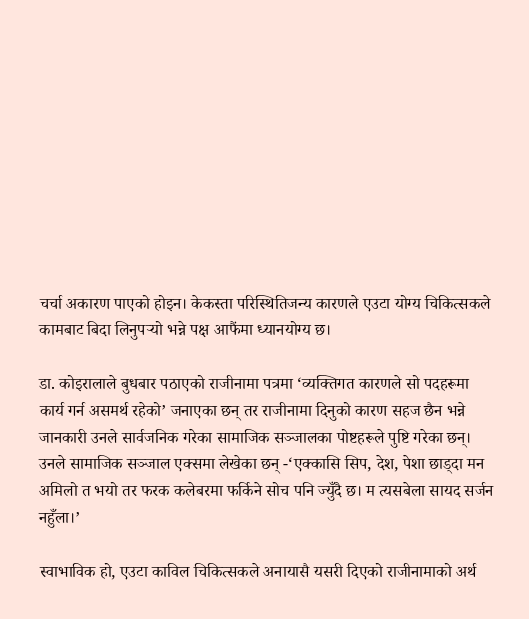चर्चा अकारण पाएको होइन। केकस्ता परिस्थितिजन्य कारणले एउटा योग्य चिकित्सकले कामबाट बिदा लिनुपर्‍यो भन्ने पक्ष आफैंमा ध्यानयोग्य छ।

डा. कोइरालाले बुधबार पठाएको राजीनामा पत्रमा ‘व्यक्तिगत कारणले सो पदहरूमा कार्य गर्न असमर्थ रहेको’ जनाएका छन् तर राजीनामा दिनुको कारण सहज छैन भन्ने जानकारी उनले सार्वजनिक गरेका सामाजिक सञ्जालका पोष्टहरूले पुष्टि गरेका छन्। उनले सामाजिक सञ्जाल एक्समा लेखेका छन् -‘एक्कासि सिप, देश, पेशा छाड्दा मन अमिलो त भयो तर फरक कलेबरमा फर्किने सोच पनि ज्युँदै छ। म त्यसबेला सायद सर्जन नहुँला।’

स्वाभाविक हो, एउटा काविल चिकित्सकले अनायासै यसरी दिएको राजीनामाको अर्थ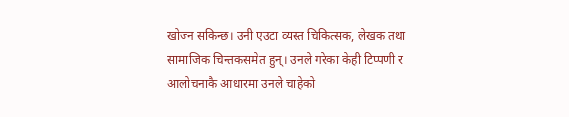खोज्न सकिन्छ। उनी एउटा व्यस्त चिकित्सक, लेखक तथा सामाजिक चिन्तकसमेत हुन्। उनले गरेका केही टिप्पणी र आलोचनाकै आधारमा उनले चाहेको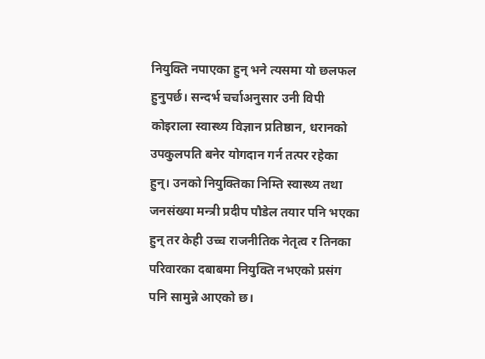नियुक्ति नपाएका हुन् भने त्यसमा यो छलफल हुनुपर्छ। सन्दर्भ चर्चाअनुसार उनी विपी कोइराला स्वास्थ्य विज्ञान प्रतिष्ठान, धरानको उपकुलपति बनेर योगदान गर्न तत्पर रहेका हुन्। उनको नियुक्तिका निम्ति स्वास्थ्य तथा जनसंख्या मन्त्री प्रदीप पौडेल तयार पनि भएका हुन् तर केही उच्च राजनीतिक नेतृत्व र तिनका परिवारका दबाबमा नियुक्ति नभएको प्रसंग पनि सामुन्ने आएको छ।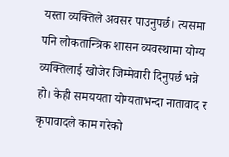यस्ता व्यक्तिले अवसर पाउनुपर्छ। त्यसमा पनि लोकतान्त्रिक शासन व्यवस्थामा योग्य व्यक्तिलाई खोजेर जिम्मेवारी दिनुपर्छ भन्ने हो। केही समययता योग्यताभन्दा नातावाद र कृपावादले काम गरेको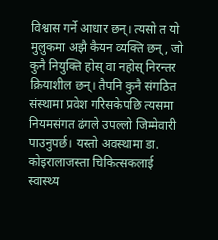विश्वास गर्ने आधार छन्। त्यसो त यो मुलुकमा अझै कैयन व्यक्ति छन्, जो कुनै नियुक्ति होस् वा नहोस् निरन्तर क्रियाशील छन्। तैपनि कुनै संगठित संस्थामा प्रवेश गरिसकेपछि त्यसमा नियमसंगत ढंगले उपल्लो जिम्मेवारी पाउनुपर्छ। यस्तो अवस्थामा डा. कोइरालाजस्ता चिकित्सकलाई स्वास्थ्य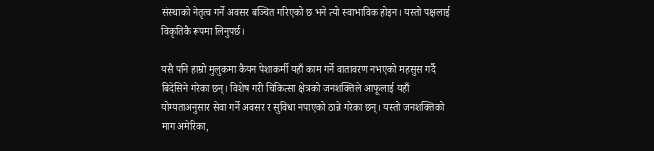संस्थाको नेतृत्व गर्ने अवसर बञ्चित गरिएको छ भने त्यो स्वाभाविक होइन। यस्तो पक्षलाई विकृतिकै रूपमा लिनुपर्छ।

यसै पनि हाम्रो मुलुकमा कैयन पेशाकर्मी यहाँ काम गर्ने वातावरण नभएको महसुस गर्दै बिदेसिने गरेका छन्। विशेष गरी चिकित्सा क्षेत्रको जनशक्तिले आफूलाई यहाँ योग्यताअनुसार सेवा गर्ने अवसर र सुविधा नपाएको ठान्ने गरेका छन्। यस्तो जनशक्तिको माग अमेरिका,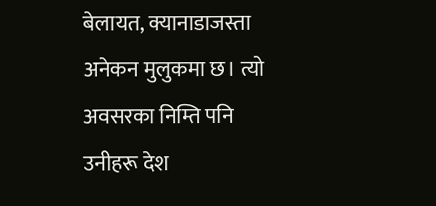बेलायत, क्यानाडाजस्ता अनेकन मुलुकमा छ। त्यो अवसरका निम्ति पनि उनीहरू देश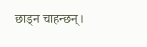छाड्न चाहन्छन्।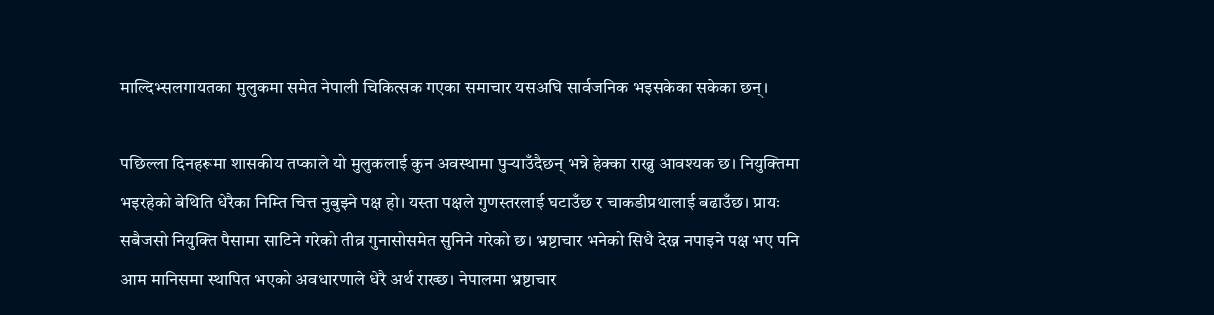माल्दिभ्सलगायतका मुलुकमा समेत नेपाली चिकित्सक गएका समाचार यसअघि सार्वजनिक भइसकेका सकेका छन्।

पछिल्ला दिनहरूमा शासकीय तप्काले यो मुलुकलाई कुन अवस्थामा पुर्‍याउँदैछन् भन्ने हेक्का राख्नु आवश्यक छ। नियुक्तिमा भइरहेको बेथिति धेरैका निम्ति चित्त नुबुझ्ने पक्ष हो। यस्ता पक्षले गुणस्तरलाई घटाउँछ र चाकडीप्रथालाई बढाउँछ। प्रायः सबैजसो नियुक्ति पैसामा साटिने गरेको तीव्र गुनासोसमेत सुनिने गरेको छ। भ्रष्टाचार भनेको सिधै देख्न नपाइने पक्ष भए पनि आम मानिसमा स्थापित भएको अवधारणाले धेरै अर्थ राख्छ। नेपालमा भ्रष्टाचार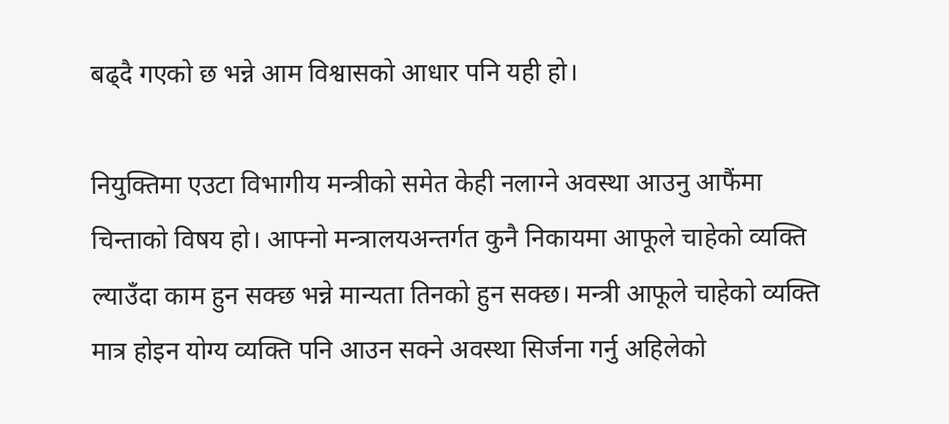बढ्दै गएको छ भन्ने आम विश्वासको आधार पनि यही हो।

नियुक्तिमा एउटा विभागीय मन्त्रीको समेत केही नलाग्ने अवस्था आउनु आफैंमा चिन्ताको विषय हो। आफ्नो मन्त्रालयअन्तर्गत कुनै निकायमा आफूले चाहेको व्यक्ति ल्याउँदा काम हुन सक्छ भन्ने मान्यता तिनको हुन सक्छ। मन्त्री आफूले चाहेको व्यक्ति मात्र होइन योग्य व्यक्ति पनि आउन सक्ने अवस्था सिर्जना गर्नु अहिलेको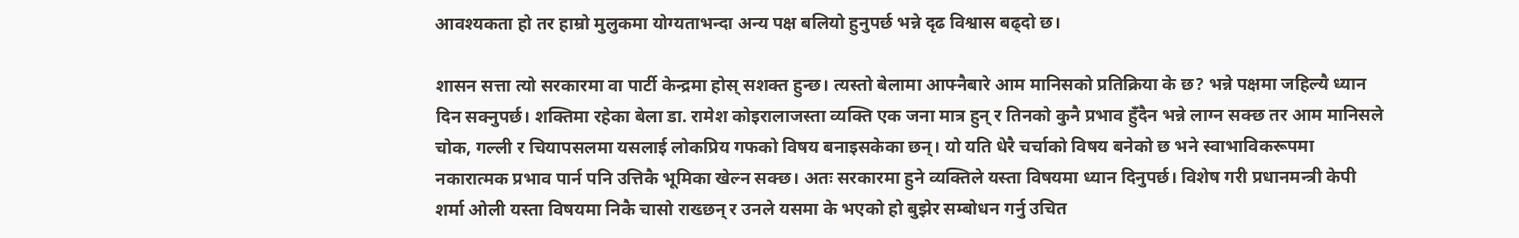आवश्यकता हो तर हाम्रो मुलुकमा योग्यताभन्दा अन्य पक्ष बलियो हुनुपर्छ भन्ने दृढ विश्वास बढ्दो छ।

शासन सत्ता त्यो सरकारमा वा पार्टी केन्द्रमा होस् सशक्त हुन्छ। त्यस्तो बेलामा आफ्नैबारे आम मानिसको प्रतिक्रिया के छ? भन्ने पक्षमा जहिल्यै ध्यान दिन सक्नुपर्छ। शक्तिमा रहेका बेला डा. रामेश कोइरालाजस्ता व्यक्ति एक जना मात्र हुन् र तिनको कुनै प्रभाव हुँदैन भन्ने लाग्न सक्छ तर आम मानिसले चोक, गल्ली र चियापसलमा यसलाई लोकप्रिय गफको विषय बनाइसकेका छन्। यो यति धेरै चर्चाको विषय बनेको छ भने स्वाभाविकरूपमा नकारात्मक प्रभाव पार्न पनि उत्तिकै भूमिका खेल्न सक्छ। अतः सरकारमा हुने व्यक्तिले यस्ता विषयमा ध्यान दिनुपर्छ। विशेष गरी प्रधानमन्त्री केपी शर्मा ओली यस्ता विषयमा निकै चासो राख्छन् र उनले यसमा के भएको हो बुझेर सम्बोधन गर्नु उचित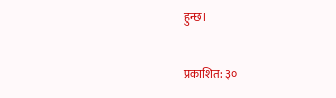हुन्छ।

प्रकाशित: ३०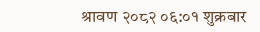श्रावण २०८२ ०६:०१ शुक्रबार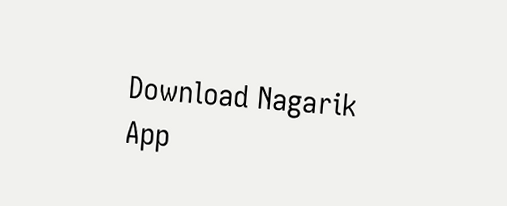Download Nagarik App